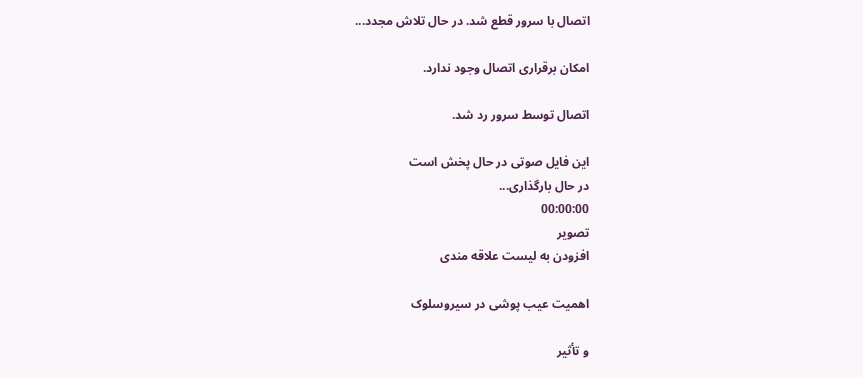اتصال با سرور قطع شد. در حال تلاش مجدد...

امکان برقراری اتصال وجود ندارد.

اتصال توسط سرور رد شد.

این فایل صوتی در حال پخش است
در حال بارگذاری...
00:00:00
تصویر
افزودن به لیست علاقه مندی

اهمیت عیب پوشی در سیروسلوک

و تأثیر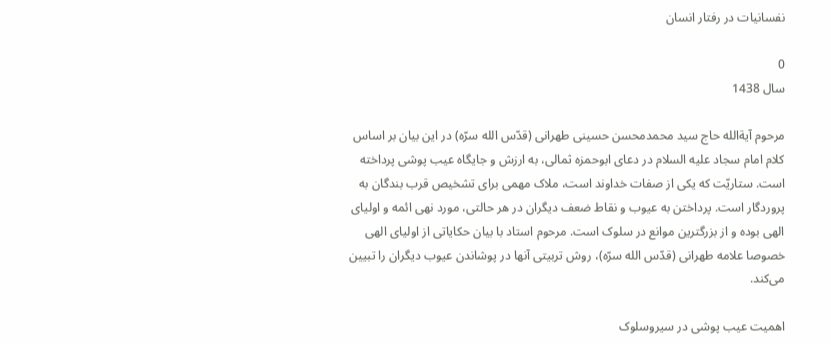نفسانیات در رفتار انسان

0
سال 1438

مرحوم آیةالله حاج سید محمدمحسن حسینی طهرانی (قدّس الله سرّه) در این بیان بر اساس کلام امام سجاد علیه السلام در دعای ابوحمزه ثمالی، به ارزش و جایگاه عیب پوشی پرداخته است. ستاریّت که یکی از صفات خداوند است، ملاک مهمی برای تشخیص قرب بندگان به پروردگار است. پرداختن به عیوب و نقاط ضعف دیگران در هر حالتی، مورد نهی ائمه و اولیای الهی بوده و از بزرگترین موانع در سلوک است. مرحوم استاد با بیان حکایاتی از اولیای الهی خصوصا علامه طهرانی (قدّس الله سرّه)، روش تربیتی آنها در پوشاندن عیوب دیگران را تبیین می‌کند.

اهمیت عیب پوشی در سیروسلوک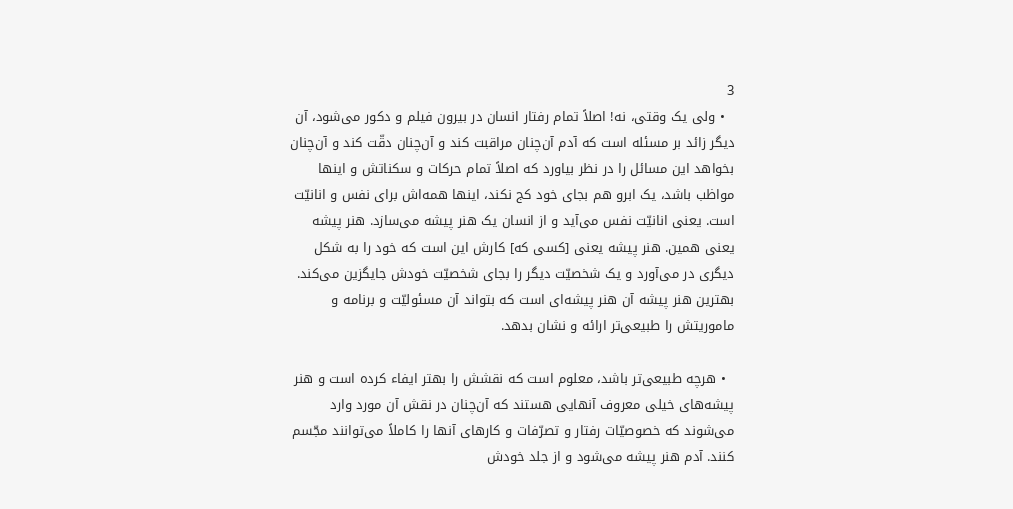3
  • ولی یک وقتی، نه! اصلاً تمام رفتار انسان در بیرون فیلم و دکور می‌شود، آن دیگر زائد بر مسئله است که آدم آن‌چنان مراقبت کند و آن‌چنان دقّت کند و آن‌چنان بخواهد این مسائل را در نظر بیاورد که اصلاً تمام حرکات و سکناتش و اینها مواظب باشد، یک ابرو هم بجای خود کج نکند، اینها همه‌اش برای نفس و انانیّت است. یعنی انانیّت نفس می‌آید و از انسان یک هنر پیشه می‌سازد. هنر پیشه یعنی همین. هنر پیشه یعنی [کسی که] کارش این است که خود را به شکل دیگری در می‌آورد و یک شخصیّت دیگر را بجای شخصیّت خودش جایگزین می‌کند. بهترین هنر پیشه آن هنر پیشه‌ای است که بتواند آن مسئولیّت و برنامه و ماموریتش را طبیعی‌تر ارائه و نشان بدهد.

  • هرچه طبیعی‌تر باشد، معلوم است که نقشش را بهتر ایفاء کرده است و هنر پیشه‌های خیلی معروف آنهایی هستند که آن‌چنان در نقش آن مورد وارد می‌شوند که خصوصیّات رفتار و تصرّفات و کارهای آنها را کاملاً می‌توانند مجّسم کنند. آدم هنر پیشه می‌شود و از جلد خودش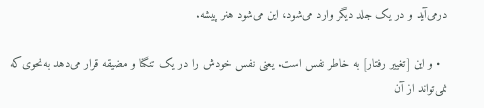درمی‌آید و در یک جلد دیگر وارد می‌شود، این می‌شود هنر پیشه.

  • و این [تغییر رفتار] به خاطر نفس است. یعنی نفس خودش را در یک تنگنا و مضیقه قرار می‌دهد به‌نحوی‌که نمی‌تواند از آن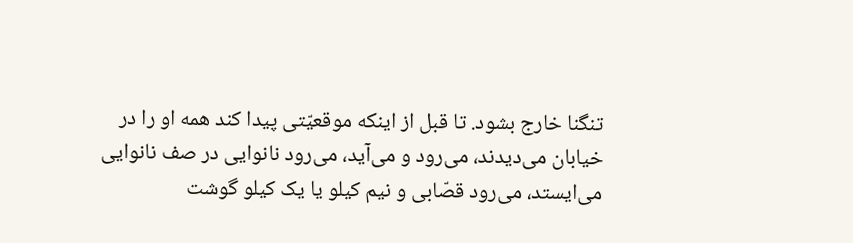تنگنا خارج بشود. تا قبل از اینکه موقعیّتی پیدا کند همه او را در خیابان می‌دیدند، می‌رود و می‌آید، می‌رود نانوایی در صف نانوایی می‌ایستد، می‌رود قصّابی و نیم‌ کیلو یا یک ‌کیلو گوشت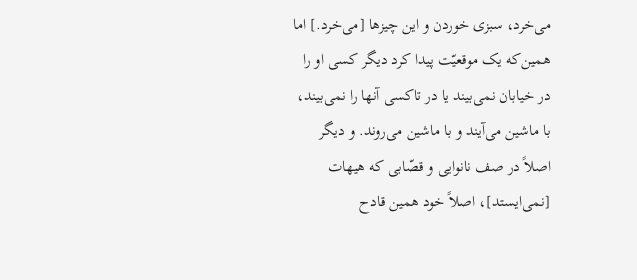می‌خرد، سبزی خوردن و این چیزها [می‌خرد.] اما همین‌که یک موقعیّت پیدا کرد دیگر کسی او را در خیابان نمی‌بیند یا در تاکسی آنها را نمی‌بیند، با ماشین می‌آیند و با ماشین می‌روند. و دیگر اصلاً در صف نانوایی و قصّابی که هیهات [نمی‌ایستد]، اصلاً خود همین قادح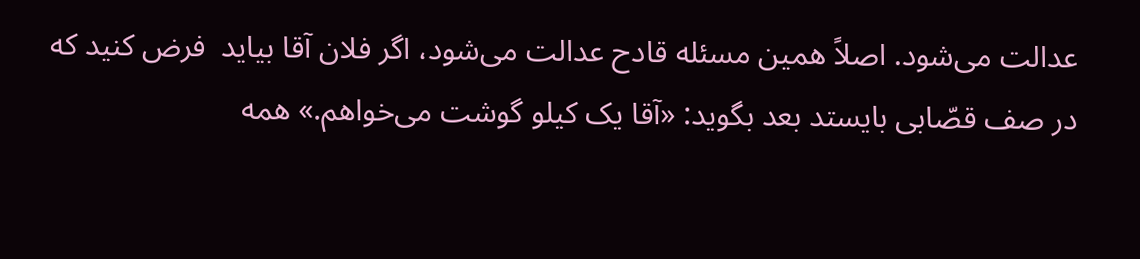عدالت می‌شود. اصلاً همین مسئله قادح عدالت می‌شود، اگر فلان آقا بیاید  فرض کنید که در صف قصّابی بایستد بعد بگوید: «آقا یک کیلو گوشت می‌خواهم.» همه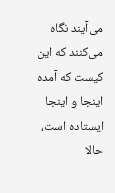می‌آیند نگاه می‌کنند که این کیست که آمده اینجا و اینجا ایستاده است، حالا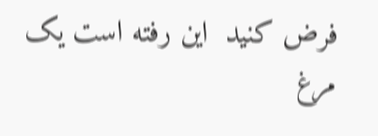فرض کنید  این رفته است یک مرغ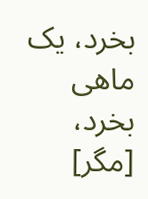بخرد، یک ماهی بخرد، [مگر]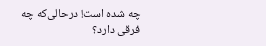چه شده است! درحالی‌که چه فرقی دارد؟